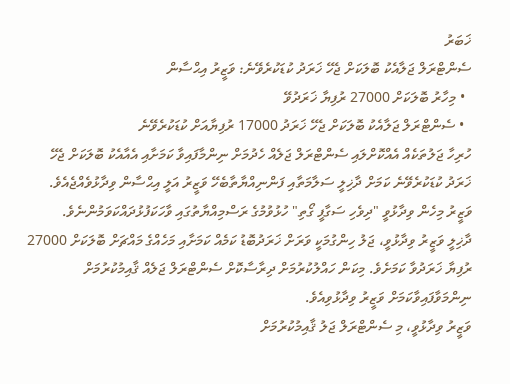ޚަބަރު
ސެންޓްރަލް ޖަލާއެކު ބޮލަކަށް ޖެހޭ ޚަރަދު ކުޑަކުރެވޭނެ: ވަޒީރު އިޙްސާން
  • މިހާރު ބޮލަކަށް 27000 ރުފިޔާ ޚަރަދުވޭ
  • ސެންޓްރަލް ޖަލާއެކު ބޮލަކަށް ޖެހޭ ޚަރަދު 17000 ރުފިޔާއަށް ކުޑަކުރެވޭނެ
ހުރިހާ ޖަލުތަކެއް އެއްކޮށްލައި ސެންޓްރަލް ޖަލެއް ހެދުމަށް ނިންމާފައިވާ ކަމަށާއި އެއާއެކު ބޮލަކަށް ޖެހޭ ޚަރަދު ކުޑަކުރެވޭނެ ކަމަށް ދާޚިލީ ސަލާމަތާއި ފަންނިއްޔާތާބެހޭ ވަޒީރު އަލީ އިޙްސާން ވިދާޅުވެއްޖެއެވެ. ވަޒީރު މިހެން ވިދާޅުވީ "ދިވެހި ސަގާފީ ގޯތި" ހުޅުވުމުގެ ރަސްމިއްޔާތުގައި ވާހަކަފުޅުދައްކަވަމުންނެވެ.
ދާޚިލީ ވަޒީރު ވިދާޅުވީ، ޖަލު ހިންގުމަކީ ވަރަށް ޚަރަދުބޮޑު ކަމެއް ކަމަށާއި މަހެއްގެ މައްޗަށް ބޮލަކަށް 27000 ރުފިޔާ ޚަރަދުވާ ކަމަށެވެ. މިކަން ހައްލުކުރުމަށް ދިރާސާކޮށް ސެންޓްރަލް ޖަލެއް ޤާއިމުކުރުމަށް ނިންމަވާފައިވާކަމަށް ވަޒީރު ވިދާޅުވިއެވެ.
ވަޒީރު ވިދާޅުވީ، މި ސެންޓްރަލް ޖަލު ޤާއިމުކުރުމަށް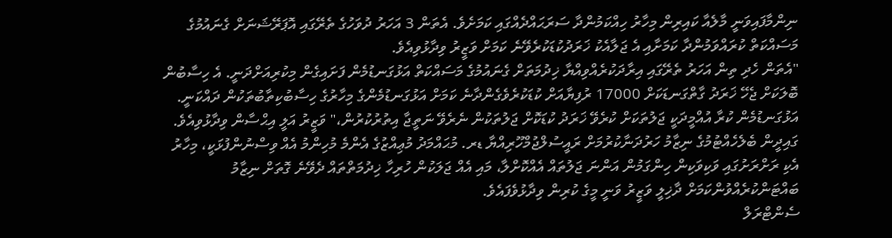ނިންމާފައިވަނީ މާލެއާ ކައިރިން މިހާރު ހިއްކަމުންދާ ސަރަޙައްދެއްގައި ކަމަށެވެ. އެތަން 3 އަހަރު ދުވަހުގެ ތެރޭގައި އޮޕަރޭޝަނަށް ގެނައުމުގެ މަސައްކަތް ކުރައްވަމުންދާ ކަމަށާއި އެ ޖަލާއެކު ޚަރަދުކުޑަކުރެވޭނެ ކަމަށް ވަޒީރު ވިދާޅުވިއެވެ.
"އެތަން ހެދި ތިން އަހަރު ތެރޭގައި އިރާދަކުރެއްވިއްޔާ ޚިދުމަތަށް ގެނައުމުގެ މަސައްކަތް އަޅުގަނޑުމެން ފަށައިގެން މިކުރިއަށްދަނީ. އެ ހިސާބުން ބޮލަކަށް ޖެހޭ ޚަރަދު ގާތްގަނޑަކަށް 17000 ރުފިޔާއަށް ކުޑަކުރެވެގެންދާނެ ކަމަށް އަޅުގަނޑުމެންގެ މިހާރުގެ ހިސާބުކިތާބުތަކުން ދައްކަނީ. އަޅުގަނޑުމެން ކުރާ އުއްމީދަކީ ޖަލުތަކަށް ކުރެވޭ ޚަރަދު ކުޑަކޮށް ޖަލުތަކުން ނެރެވޭ ނަތީޖާ އިތުރުކުރުން،" ވަޒީރު އަލީ އިޙްސާން ވިދާޅުވިއެވެ.
ގައިދީން ބެލެހެއްޓުމުގެ ނިޒާމު ހަރުދަނާކުރުމަށް ރައީސުލްޖުމްހޫރިއްޔާ ޑރ. މުޙައްމަދު މުޢިއްޒުގެ އެންމެ މުހިންމު އެއް ވިސްނުންފުޅަކީ، މިހާރު އެކި ރަށްރަށުގައި ވަކިވަކިން ހިންގަމުން އަންނަ ޖަލުތައް އެއްކޮށްލާ، މައި އެއް ޖަލަކުން ހުރިހާ ޚިދުމަތްތައް ދެވޭނެ ގޮތަށް ނިޒާމު ބައްޓަންކުރެއްވުންކަމަށް ދާޚިލީ ވަޒީރު ވަނީ މީގެ ކުރިން ވިދާޅުވެފައެވެ.
ސެންޓްރަލް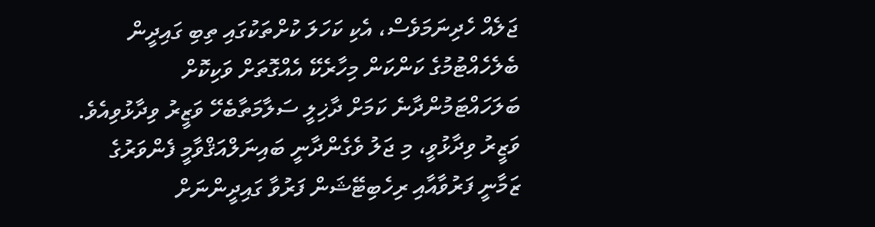ޖަލެއް ހެދިނަމަވެސް، އެކި ކަހަލަ ކުށްތަކުގައި ތިބި ގައިދީން ބެލެހެއްޓުމުގެ ކަންކަން މިހާރެކޭ އެއްގޮތަށް ވަކިކޮށް ބަލަހައްޓަމުންދާނެ ކަމަށް ދާޚިލީ ސަލާމަތާބެހޭ ވަޒީރު ވިދާޅުވިއެވެ.
ވަޒީރު ވިދާޅުވީ، މި ޖަލު ވެގެންދާނީ ބައިނަލްއަޤްވާމީ ފެންވަރުގެ ޒަމާނީ ފަރުވާއާއި ރިހެބިޓޭޝަން ފަރުވާ ގައިދީންނަށް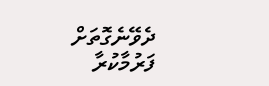ދެވޭނެގޮތަށް ފަރުމާކުރާ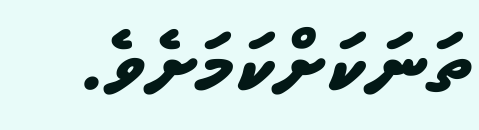ތަނަކަށްކަމަށެވެ.